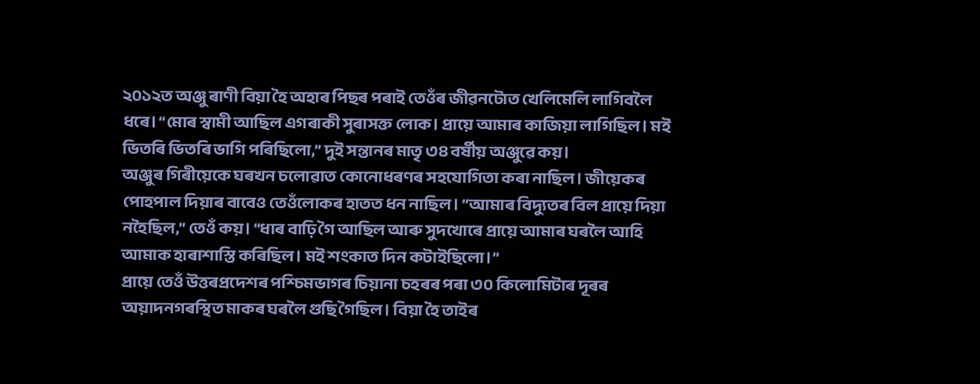২০১২ত অঞ্জু ৰাণী বিয়া হৈ অহাৰ পিছৰ পৰাই তেওঁৰ জীৱনটোত খেলিমেলি লাগিবলৈ ধৰে। “মোৰ স্বামী আছিল এগৰাকী সুৰাসক্ত লোক। প্ৰায়ে আমাৰ কাজিয়া লাগিছিল। মই ভিতৰি ভিতৰি ভাগি পৰিছিলো,” দুই সন্তানৰ মাতৃ ৩৪ বৰ্ষীয় অঞ্জুৱে কয়।
অঞ্জুৰ গিৰীয়েকে ঘৰখন চলোৱাত কোনোধৰণৰ সহযোগিতা কৰা নাছিল। জীয়েকৰ পোহপাল দিয়াৰ বাবেও তেওঁলোকৰ হাতত ধন নাছিল। “আমাৰ বিদ্যুতৰ বিল প্ৰায়ে দিয়া নহৈছিল,” তেওঁ কয়। “ধাৰ বাঢ়ি গৈ আছিল আৰু সুদখোৰে প্ৰায়ে আমাৰ ঘৰলৈ আহি আমাক হাৰাশাস্তি কৰিছিল। মই শংকাত দিন কটাইছিলো।”
প্ৰায়ে তেওঁ উত্তৰপ্ৰদেশৰ পশ্চিমভাগৰ চিয়ানা চহৰৰ পৰা ৩০ কিলোমিটাৰ দূৰৰ অয়াদনগৰস্থিত মাকৰ ঘৰলৈ গুছি গৈছিল। বিয়া হৈ তাইৰ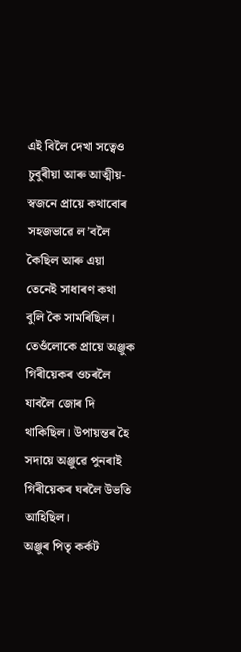এই বিলৈ দেখা সত্বেও চুবুৰীয়া আৰু আত্মীয়-স্বজনে প্ৰায়ে কথাবোৰ সহজভাৱে ল’বলৈ কৈছিল আৰু এয়া তেনেই সাধাৰণ কথা বুলি কৈ সামৰিছিল। তেওঁলোকে প্ৰায়ে অঞ্জুক গিৰীয়েকৰ ওচৰলৈ যাবলৈ জোৰ দি থাকিছিল। উপায়ন্তৰ হৈ সদায়ে অঞ্জুৱে পুনৰাই গিৰীয়েকৰ ঘৰলৈ উভতি আহিছিল।
অঞ্জুৰ পিতৃ কৰ্কট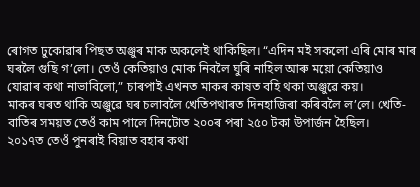ৰোগত ঢুকোৱাৰ পিছত অঞ্জুৰ মাক অকলেই থাকিছিল। “এদিন মই সকলো এৰি মোৰ মাৰ ঘৰলৈ গুছি গ’লো। তেওঁ কেতিয়াও মোক নিবলৈ ঘুৰি নাহিল আৰু ময়ো কেতিয়াও যোৱাৰ কথা নাভাবিলো,” চাৰপাই এখনত মাকৰ কাষত বহি থকা অঞ্জুৱে কয়।
মাকৰ ঘৰত থাকি অঞ্জুৱে ঘৰ চলাবলৈ খেতিপথাৰত দিনহাজিৰা কৰিবলৈ ল’লে। খেতি-বাতিৰ সময়ত তেওঁ কাম পালে দিনটোত ২০০ৰ পৰা ২৫০ টকা উপাৰ্জন হৈছিল।
২০১৭ত তেওঁ পুনৰাই বিয়াত বহাৰ কথা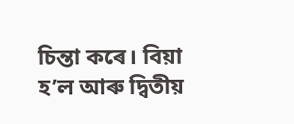চিন্তা কৰে। বিয়া হ’ল আৰু দ্বিতীয়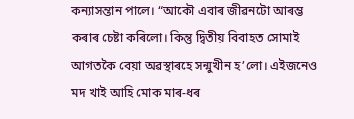কন্যাসন্তান পালে। “আকৌ এবাৰ জীৱনটো আৰম্ভ কৰাৰ চেষ্টা কৰিলো। কিন্তু দ্বিতীয় বিবাহত সোমাই আগতকৈ বেয়া অৱস্থাৰহে সন্মুখীন হ’লো। এইজনেও মদ খাই আহি মোক মাৰ-ধৰ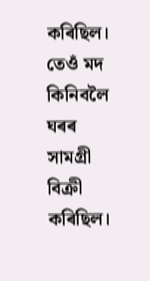কৰিছিল। তেওঁ মদ কিনিবলৈ ঘৰৰ সামগ্ৰী বিক্ৰী কৰিছিল।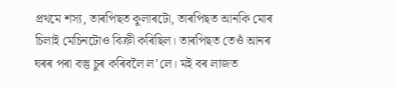প্ৰথমে শস্য, তাৰপিছত কুলাৰটো, তাৰপিছত আনকি মোৰ চিলাই মেচিনটোও বিক্ৰী কৰিছিল। তাৰপিছত তেওঁ আনৰ ঘৰৰ পৰা বস্তু চুৰ কৰিবলৈ ল’লে। মই বৰ লাজত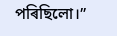পৰিছিলো।”